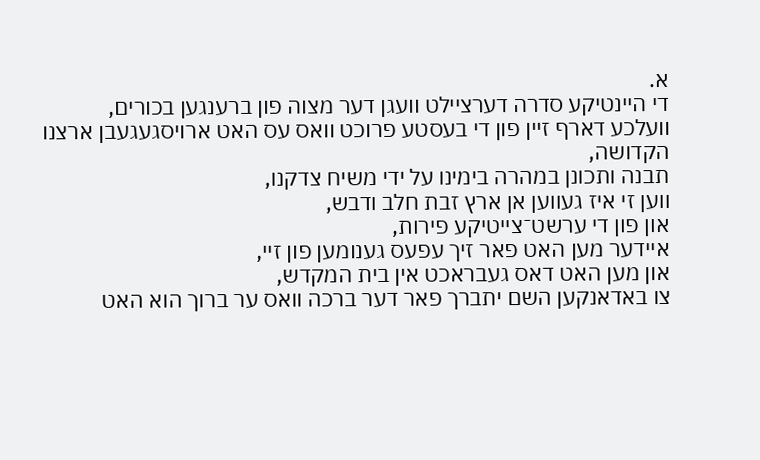א.
די היינטיקע סדרה דערציילט וועגן דער מצוה פון ברענגען בכורים,
וועלכע דארף זיין פון די בעסטע פרוכט וואס עס האט ארויסגעגעבן ארצנו הקדושה,
תבנה ותכונן במהרה בימינו על ידי משיח צדקנו,
ווען זי איז געווען אן ארץ זבת חלב ודבש,
און פון די ערשט־צייטיקע פירות,
איידער מען האט פאר זיך עפעס גענומען פון זיי,
און מען האט דאס געבראכט אין בית המקדש,
צו באדאנקען השם יתברך פאר דער ברכה וואס ער ברוך הוא האט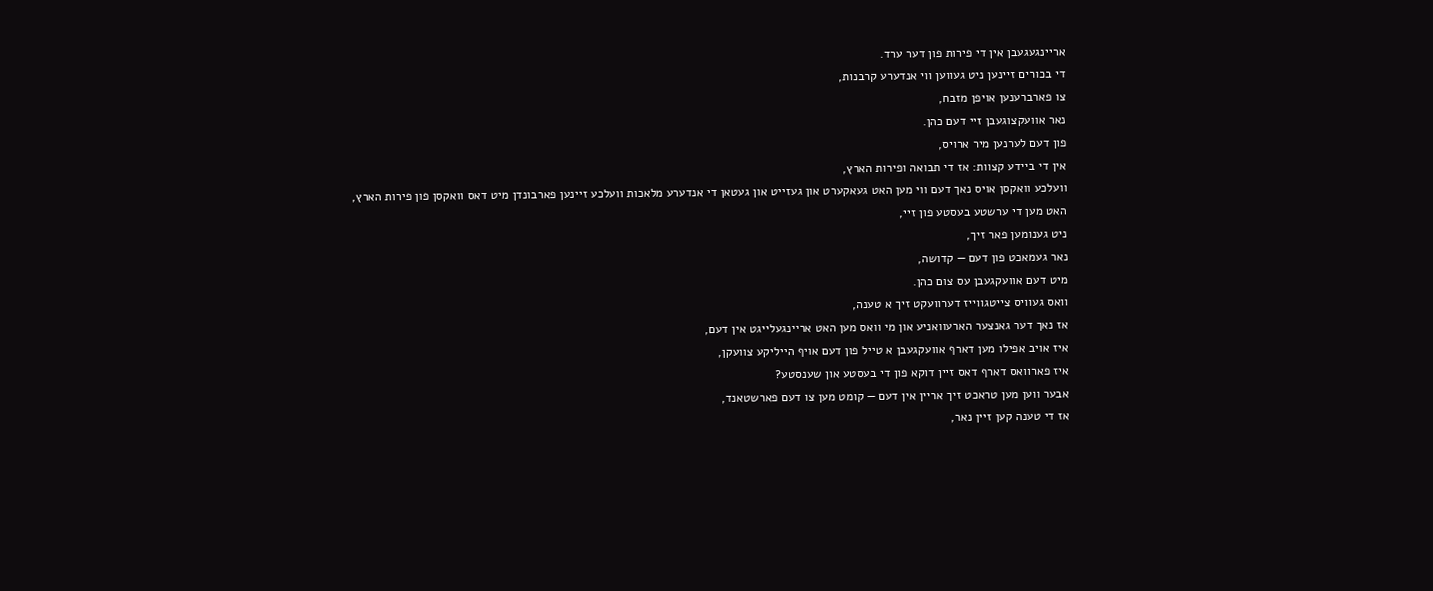אריינגעגעבן אין די פירות פון דער ערד.
די בכורים זיינען ניט געווען ווי אנדערע קרבנות,
צו פארברענען אויפן מזבח,
נאר אוועקצוגעבן זיי דעם כהן.
פון דעם לערנען מיר ארויס,
אין די ביידע קצוות: אז די תבואה ופירות הארץ,
וועלכע וואקסן אויס נאך דעם ווי מען האט געאקערט און געזייט און געטאן די אנדערע מלאכות וועלכע זיינען פארבונדן מיט דאס וואקסן פון פירות הארץ,
האט מען די ערשטע בעסטע פון זיי,
ניט גענומען פאר זיך,
נאר געמאכט פון דעם — קדושה,
מיט דעם אוועקגעבן עס צום כהן.
וואס געוויס צייטגווייז דערוועקט זיך א טענה,
אז נאך דער גאנצער הארעוואניע און מי וואס מען האט אריינגעלייגט אין דעם,
איז אויב אפילו מען דארף אוועקגעבן א טייל פון דעם אויף הייליקע צוועקן,
איז פארוואס דארף דאס זיין דוקא פון די בעסטע און שענסטע?
אבער ווען מען טראכט זיך אריין אין דעם — קומט מען צו דעם פארשטאנד,
אז די טענה קען זיין נאר,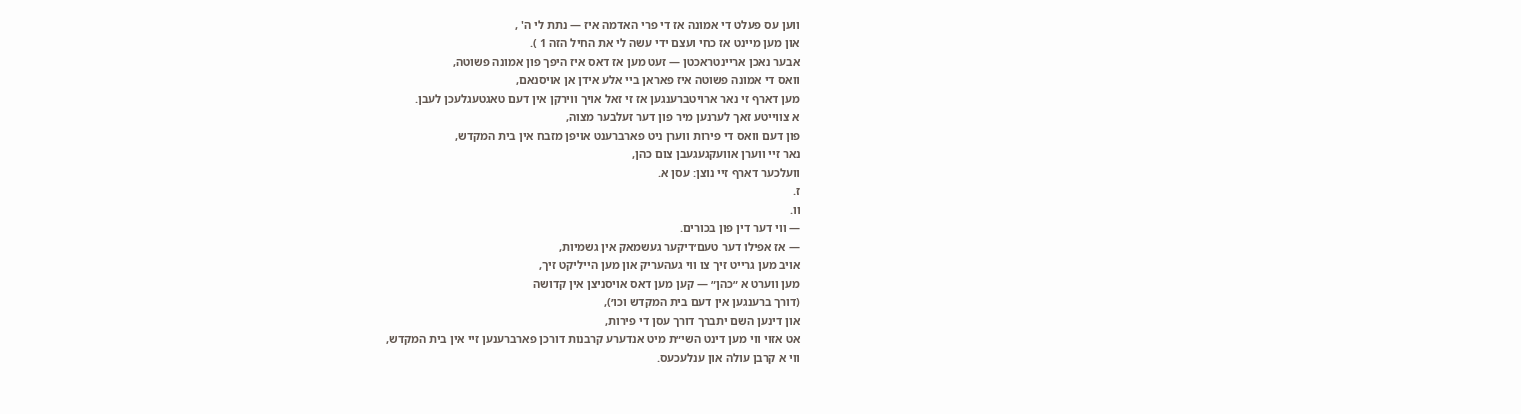ווען עס פעלט די אמונה אז די פרי האדמה איז — נתת לי ה' ,
און מען מיינט אז כחי ועצם ידי עשה לי את החיל הזה 1 ).
אבער נאכן אריינטראכטן — זעט מען אז דאס איז היפך פון אמונה פשוטה,
וואס די אמונה פשוטה איז פאראן ביי אלע אידן אן אויסנאם,
מען דארף זי נאר ארויטברענגען אז זי זאל אויך ווירקן אין דעם טאגטעגלעכן לעבן.
א צווייטע זאך לערנען מיר פון דער זעלבער מצוה,
פון דעם וואס די פירות ווערן ניט פארברענט אויפן מזבח אין בית המקדש,
נאר זיי ווערן אוועקגעגעבן צום כהן,
וועלכער דארף זיי נוצן: עסן א.
ז.
וו.
— ווי דער דין פון בכורים.
— אז אפילו דער טעם׳דיקער געשמאק אין גשמיות,
אויב מען גרייט זיך צו ווי געהעריק און מען הייליקט זיך,
מען ווערט א ״כהן״ — קען מען דאס אויסניצן אין קדושה
(דורך ברענגען אין דעם בית המקדש וכו׳),
און דינען השם יתברך דורך עסן די פירות,
אט אזוי ווי מען דינט השי״ת מיט אנדערע קרבנות דורכן פארברענען זיי אין בית המקדש,
ווי א קרבן עולה און ענלעכעס.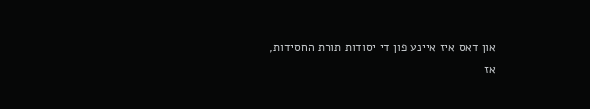און דאס איז איינע פון די יסודות תורת החסידות,
אז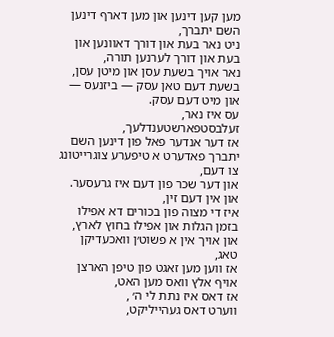מען קען דינען און מען דארף דינען השם יתברך,
ניט נאר בעת און דורך דאוונען און בעת און דורך לערנען תורה,
נאר אויך בשעת עסן און מיטן עסן,
בשעת דעם טאן עסק — ביזנעס — און מיט דעם עסק.
עס איז נאר,
זעלבסטפארשטענדלעך,
אז דער אנדער פאל פון דינען השם יתברך פאדערט א טיפערע צוגרייטונג צו דעם,
און דער שכר פון דעם איז גרעסער.
און אין דעם זין,
איז די מצוה פון בכורים דא אפילו בזמן הגלות און אפילו בחוץ לארץ,
און אויך אין א פשוט׳ן וואכעדיקן טאג,
אז ווען מען זאגט פון טיפן הארצן אויף אלץ וואס מען האט,
אז דאס איז נתת לי ה׳ ,
ווערט דאס געהייליקט,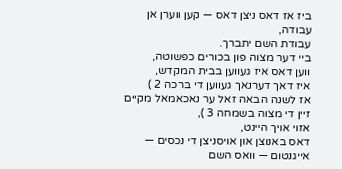ביז אז דאס ניצן דאס — קען ווערן אן עבודה,
עבודת השם יתברך.
ביי דער מצוה פון בכורים כפשוטה,
ווען דאס איז געווען בבית המקדש,
איז דאך דערנאך געווען די ברכה 2 )
אז לשנה הבאה זאל ער נאכאמאל מקיים זיין די מצוה בשמחה 3 ),
אזוי אויך היינט,
דאס באנוצן און אויסניצן די נכסים — אייגנטום — וואס השם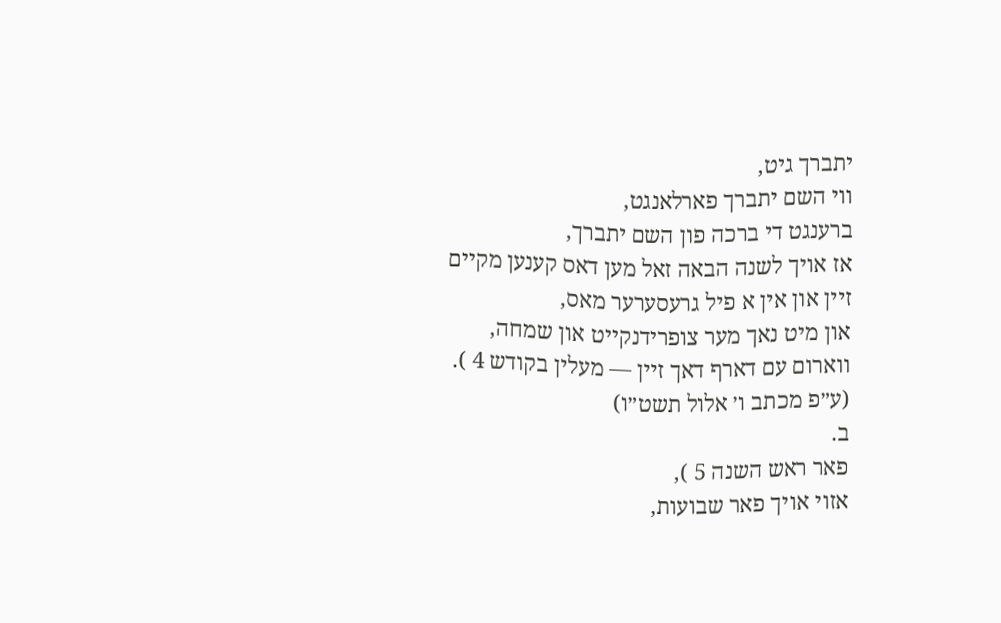יתברך גיט,
ווי השם יתברך פארלאנגט,
ברענגט די ברכה פון השם יתברך,
אז אויך לשנה הבאה זאל מען דאס קענען מקיים זיין און אין א פיל גרעסערער מאס,
און מיט נאך מער צופרידנקייט און שמחה,
ווארום עם דארף דאך זיין — מעלין בקודש 4 ).
(ע״פ מכתב ו׳ אלול תשט״ו)
ב.
פאר ראש השנה 5 ),
אזוי אויך פאר שבועות,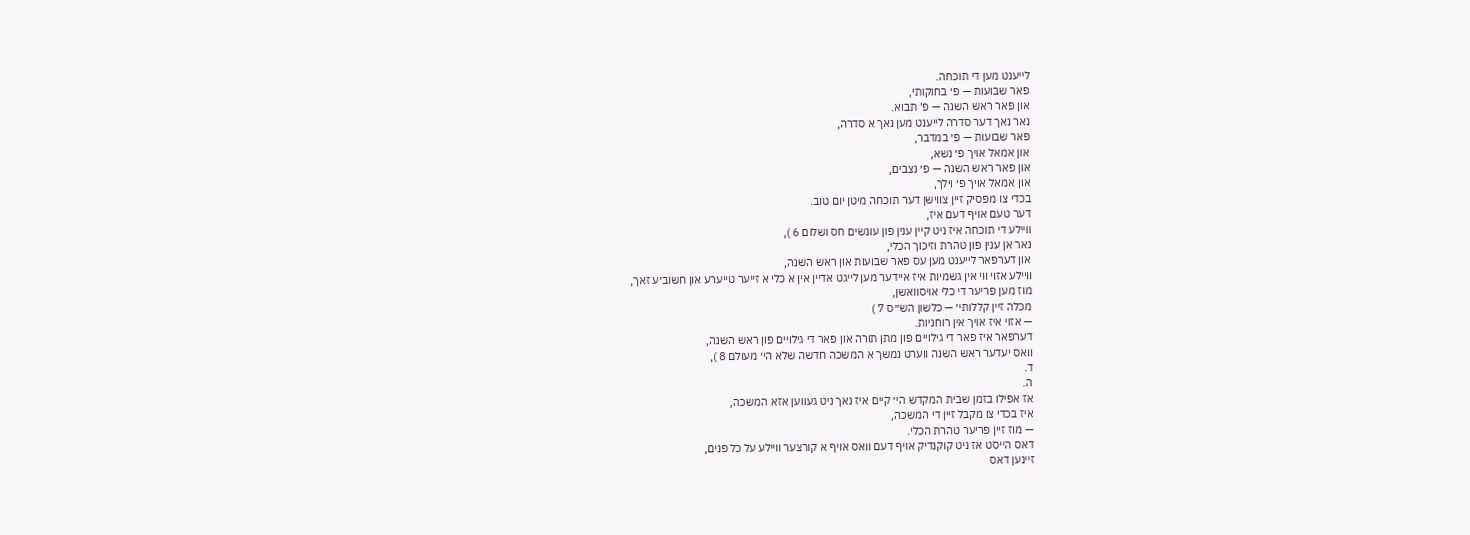לייענט מען די תוכחה.
פאר שבועות — פ׳ בחוקותי,
און פאר ראש השנה — פ' תבוא.
נאר נאך דער סדרה לייענט מען נאך א סדרה,
פאר שבועות — פ׳ במדבר,
און אמאל אויך פ׳ נשא,
און פאר ראש השנה — פ׳ נצבים,
און אמאל אויך פ׳ וילך,
בכדי צו מפסיק זיין צווישן דער תוכחה מיטן יום טוב.
דער טעם אויף דעם איז,
וויילע די תוכחה איז ניט קיין ענין פון עונשים חס ושלום 6 ),
נאר אן ענין פון טהרת וזיכוך הכלי,
און דערפאר לייענט מען עס פאר שבועות און ראש השנה,
וויילע אזוי ווי אין גשמיות איז איידער מען לייגט אדיין אין א כלי א זייער טייערע און חשוב׳ע זאך,
מוז מען פריער די כלי אויסוואשן,
מכלה זיין קללותי׳ — כלשון הש״ס 7 )
— אזוי איז אויך אין רוחניות.
דערפאר איז פאר די גילויים פון מתן תורה און פאר די גילויים פון ראש השנה,
וואס יעדער ראש השנה ווערט נמשך א המשכה חדשה שלא הי׳ מעולם 8 ),
ד.
ה.
אז אפילו בזמן שבית המקדש הי׳ קיים איז נאך ניט געווען אזא המשכה,
איז בכדי צו מקבל זיין די המשכה,
— מוז זיין פריער טהרת הכלי.
דאס הייסט אז ניט קוקנדיק אויף דעם וואס אויף א קורצער וויילע על כל פנים,
זיינען דאס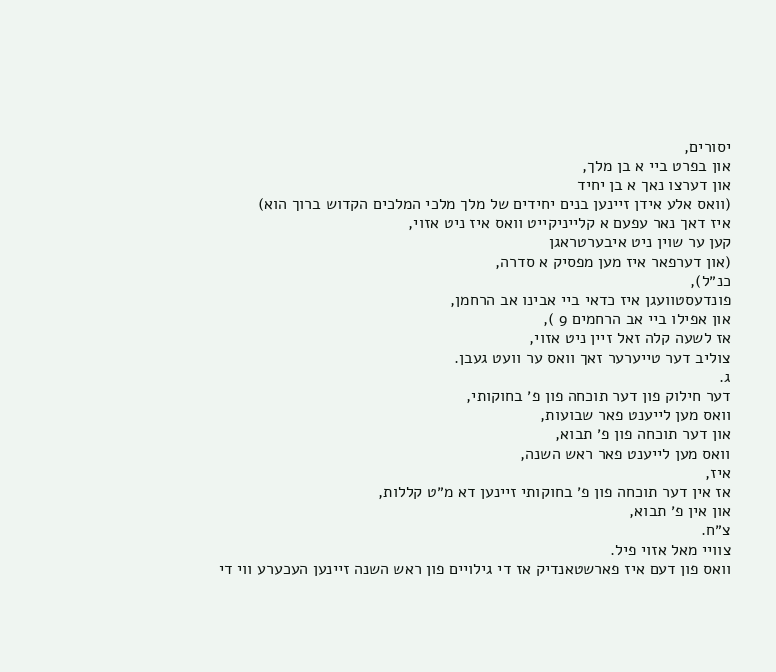יסורים,
און בפרט ביי א בן מלך,
און דערצו נאך א בן יחיד
(וואס אלע אידן זיינען בנים יחידים של מלך מלכי המלכים הקדוש ברוך הוא)
איז דאך נאר עפעם א קלייניקייט וואס איז ניט אזוי,
קען ער שוין ניט איבערטראגן
(און דערפאר איז מען מפסיק א סדרה,
כנ״ל),
פונדעסטוועגן איז כדאי ביי אבינו אב הרחמן,
און אפילו ביי אב הרחמים 9 ),
אז לשעה קלה זאל זיין ניט אזוי,
צוליב דער טייערער זאך וואס ער וועט געבן.
ג.
דער חילוק פון דער תוכחה פון פ׳ בחוקותי,
וואס מען לייענט פאר שבועות,
און דער תוכחה פון פ׳ תבוא,
וואס מען לייענט פאר ראש השנה,
איז,
אז אין דער תוכחה פון פ׳ בחוקותי זיינען דא מ״ט קללות,
און אין פ׳ תבוא,
צ״ח.
צוויי מאל אזוי פיל.
וואס פון דעם איז פארשטאנדיק אז די גילויים פון ראש השנה זיינען העכערע ווי די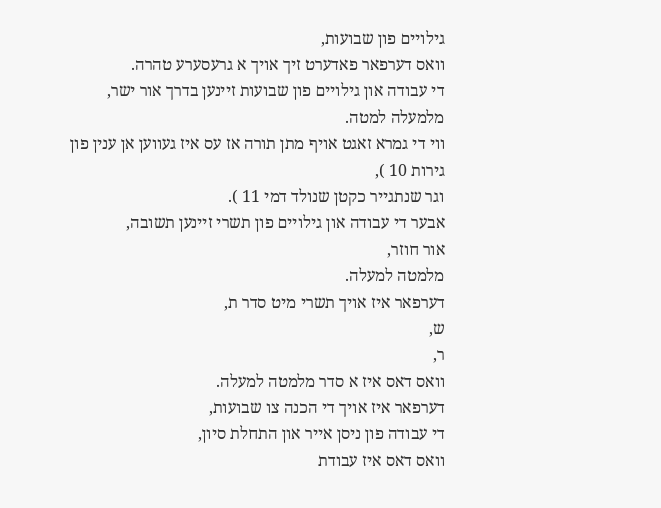גילויים פון שבועות,
וואס דערפאר פאדערט זיך אויך א גרעסערע טהרה.
די עבודה און גילויים פון שבועות זיינען בדרך אור ישר,
מלמעלה למטה.
ווי די גמרא זאגט אויף מתן תורה אז עס איז געווען אן ענין פון גירות 10 ),
וגר שנתגייר כקטן שנולד דמי 11 ).
אבער די עבודה און גילויים פון תשרי זיינען תשובה,
אור חוזר,
מלמטה למעלה.
דערפאר איז אויך תשרי מיט סדר ת,
ש,
ר,
וואס דאס איז א סדר מלמטה למעלה.
דערפאר איז אויך די הכנה צו שבועות,
די עבודה פון ניסן אייר און התחלת סיון,
וואס דאס איז עבודת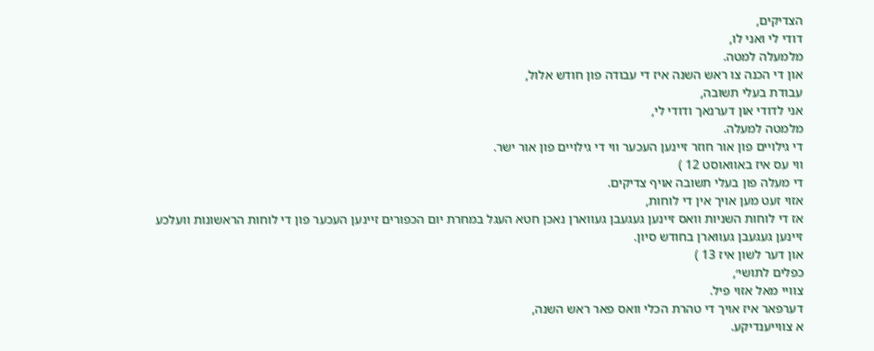הצדיקים,
דודי לי ואני לו,
מלמעלה למטה.
און די הכנה צו ראש השנה איז די עבודה פון חודש אלול,
עבודת בעלי תשובה,
אני לדודי און דערנאך ודודי לי,
מלמטה למעלה.
די גילויים פון אור חוזר זיינען העכער ווי די גילויים פון אור ישר.
ווי עס איז באוואוסט 12 )
די מעלה פון בעלי תשובה אויף צדיקים.
אזוי זעט מען אויך אין די לוחות,
אז די לוחות השניות וואס זיינען געגעבן געווארן נאכן חטא העגל במחרת יום הכפורים זיינען העכער פון די לוחות הראשונות וועלכע זיינען געגעבן געווארן בחודש סיון.
און דער לשון איז 13 )
כפלים לתושי׳,
צוויי מאל אזוי פיל.
דערפאר איז אויך די טהרת הכלי וואס פאר ראש השנה,
א צווייענדיקע.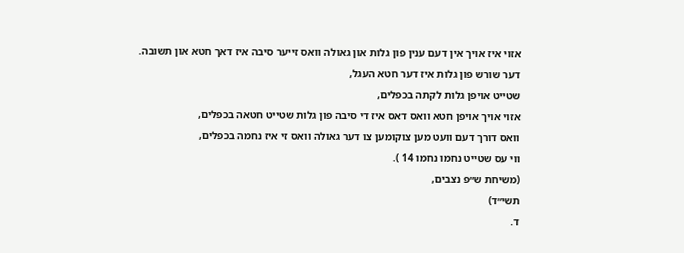אזוי איז אויך אין דעם ענין פון גלות און גאולה וואס זייער סיבה איז דאך חטא און תשובה.
דער שורש פון גלות איז דער חטא העגל,
שטייט אויפן גלות לקתה בכפלים,
אזוי אויך אויפן חטא וואס דאס איז די סיבה פון גלות שטייט חטאה בכפלים,
וואס דורך דעם וועט מען צוקומען צו דער גאולה וואס זי איז נחמה בכפלים,
ווי עס שטייט נחמו נחמו 14 ).
(משיחת ש״פ נצבים,
תשי״ד)
ד.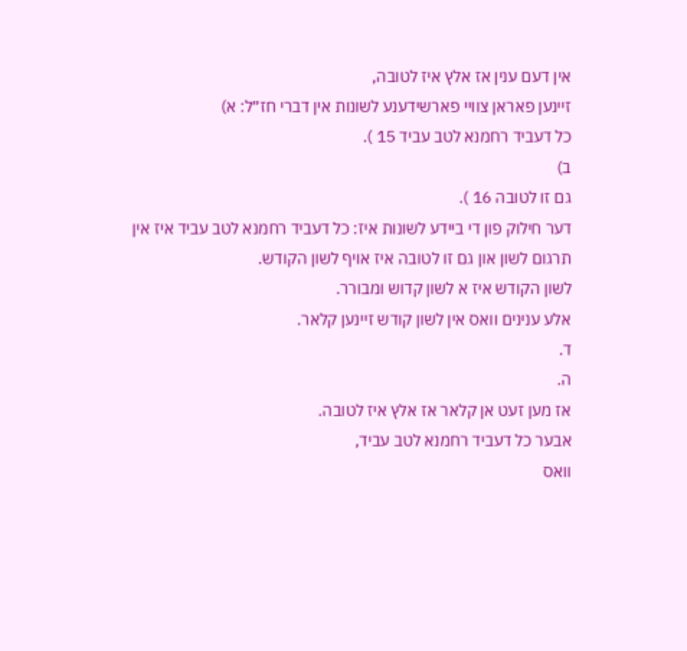אין דעם ענין אז אלץ איז לטובה,
זיינען פאראן צוויי פארשידענע לשונות אין דברי חז״ל: א)
כל דעביד רחמנא לטב עביד 15 ).
ב)
גם זו לטובה 16 ).
דער חילוק פון די ביידע לשונות איז: כל דעביד רחמנא לטב עביד איז אין תרגום לשון און גם זו לטובה איז אויף לשון הקודש.
לשון הקודש איז א לשון קדוש ומבורר.
אלע ענינים וואס אין לשון קודש זיינען קלאר.
ד.
ה.
אז מען זעט אן קלאר אז אלץ איז לטובה.
אבער כל דעביד רחמנא לטב עביד,
וואס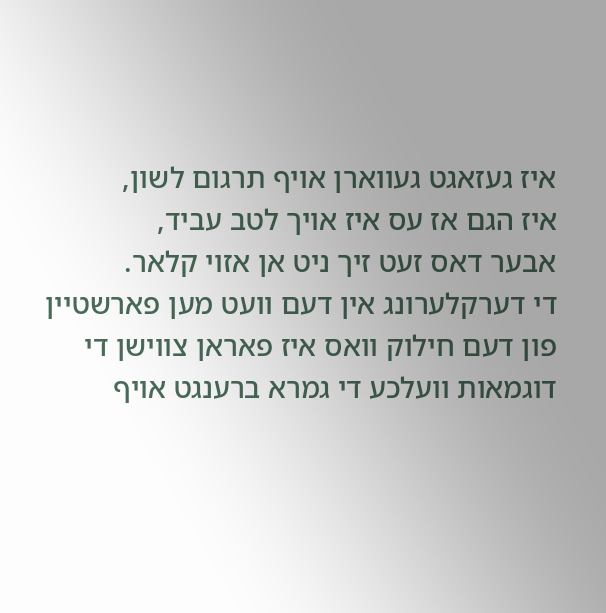איז געזאגט געווארן אויף תרגום לשון,
איז הגם אז עס איז אויך לטב עביד,
אבער דאס זעט זיך ניט אן אזוי קלאר.
די דערקלערונג אין דעם וועט מען פארשטיין פון דעם חילוק וואס איז פאראן צווישן די דוגמאות וועלכע די גמרא ברענגט אויף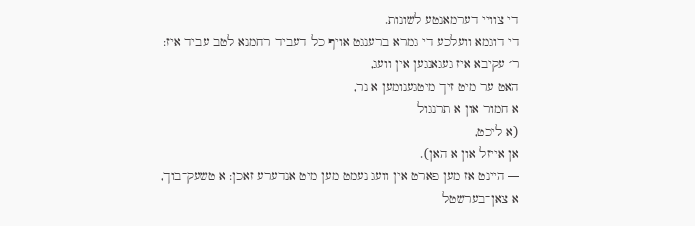די צוויי דערמאנטע לשונות.
די דוגמא וועלכע די גמרא ברענגט אויף כל דעביד רחמנא לטב עביד איז:
ר׳ עקיבא איז געגאנגען אין וועג,
האט ער מיט זיך מיטגענומען א נר,
א חמור און א תרנגול
(א ליכט,
אן אייזל און א האן).
— היינט אז מען פארט אין וועג נעמט מען מיט אנדערע זאכן: א טשעק־בוך,
א צאן־בערשטל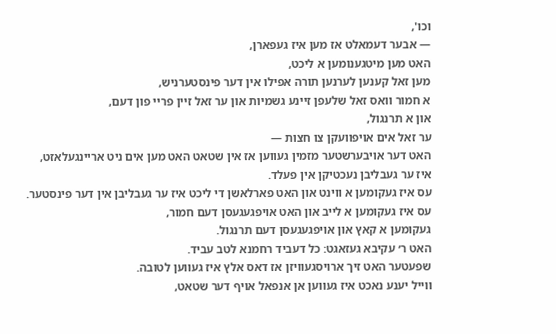וכו',
— אבער דעמאלט אז מען איז געפארן,
האט מען מיטגענומען א ליכט,
מען זאל קענען לערנען תורה אפילו אין דער פינסטערניש,
א חמור וואס זאל שלעפן זיינע גשמיות און ער זאל זיין פריי פון דעם,
און א תרנגול,
ער זאל אים אויפוועקן צו חצות —
האט דער אויבערשטער מזמין געווען אז אין שטאט האט מען אים ניט אריינגעלאזט,
איז ער געבליבן נעכטיקן אין פעלד.
עס איז געקומען א ווינט און האט פארלאשן די ליכט איז ער געבליבן אין דער פינסטער.
עס איז געקומען א לייב און האט אויפגעגעסן דעם חמור,
געקומען א קאץ און אויפגעגעסן דעם תרנגול.
האט ר׳ עקיבא געזאגט: כל דעביד רחמנא לטב עביד.
שפעטער האט זיך ארויסגעוויזן אז דאס אלץ איז געווען לטובה.
ווייל יענע נאכט איז געווען אן אנפאל אויף דער שטאט,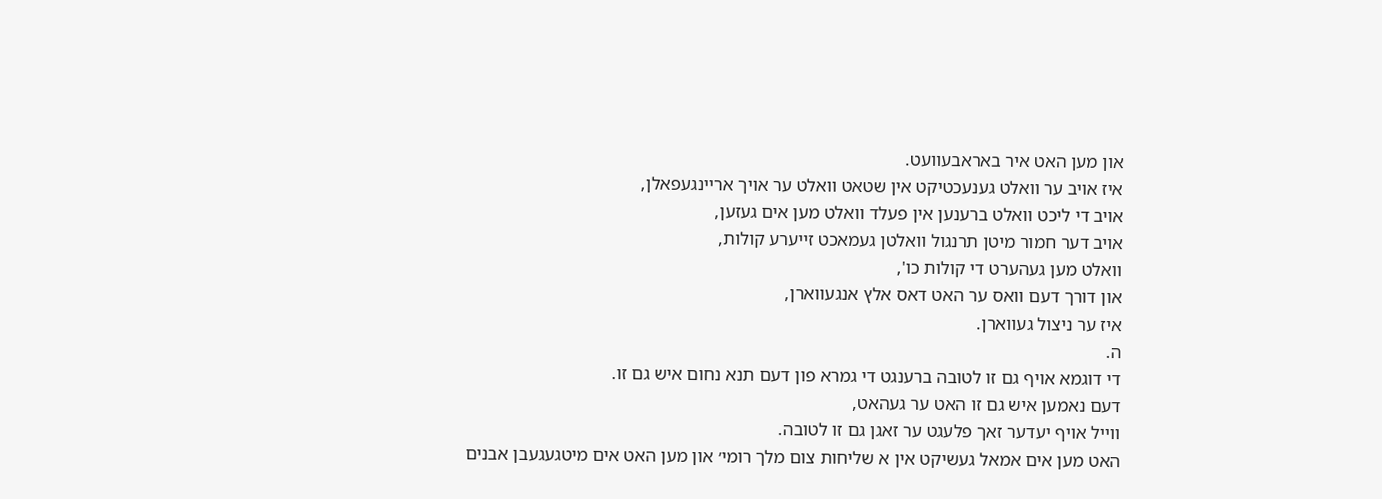און מען האט איר באראבעוועט.
איז אויב ער וואלט גענעכטיקט אין שטאט וואלט ער אויך אריינגעפאלן,
אויב די ליכט וואלט ברענען אין פעלד וואלט מען אים געזען,
אויב דער חמור מיטן תרנגול וואלטן געמאכט זייערע קולות,
וואלט מען געהערט די קולות כו',
און דורך דעם וואס ער האט דאס אלץ אנגעווארן,
איז ער ניצול געווארן.
ה.
די דוגמא אויף גם זו לטובה ברענגט די גמרא פון דעם תנא נחום איש גם זו.
דעם נאמען איש גם זו האט ער געהאט,
ווייל אויף יעדער זאך פלעגט ער זאגן גם זו לטובה.
האט מען אים אמאל געשיקט אין א שליחות צום מלך רומי׳ און מען האט אים מיטגעגעבן אבנים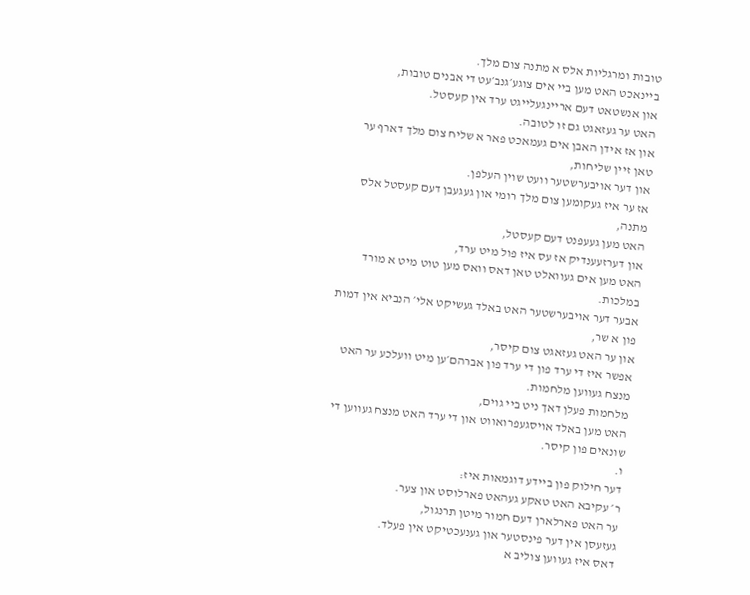טובות ומרגליות אלס א מתנה צום מלך.
ביינאכט האט מען ביי אים צוגע׳גנב׳עט די אבנים טובות,
און אנשטאט דעם אריינגעלייגט ערד אין קעסטל.
האט ער געזאגט גם זו לטובה.
און אז אידן האבן אים געמאכט פאר א שליח צום מלך דארף ער טאן זיין שליחות,
און דער אויבערשטער וועט שוין העלפן.
אז ער איז געקומען צום מלך רומי און געגעבן דעם קעסטל אלס מתנה,
האט מען געעפנט דעם קעסטל,
און דערזעענדיק אז עס איז פול מיט ערד,
האט מען אים געוואלט טאן דאס וואס מען טוט מיט א מורד במלכות.
אבער דער אויבערשטער האט באלד געשיקט אלי׳ הנביא אין דמות פון א שר,
און ער האט געזאגט צום קיסר,
אפשר איז די ערד פון די ערד פון אברהם׳ען מיט וועלכע ער האט מנצח געווען מלחמות.
מלחמות פעלן דאך ניט ביי גוים,
האט מען באלד אויסגעפרואווט און די ערד האט מנצח געווען די שונאים פון קיסר.
ו.
דער חילוק פון ביידע דוגמאות איז:
ר׳ עקיבא האט טאקע געהאט פארלוסט און צער.
ער האט פארלארן דעם חמור מיטן תרנגול,
געזעסן אין דער פינסטער און גענעכטיקט אין פעלד.
דאס איז געווען צוליב א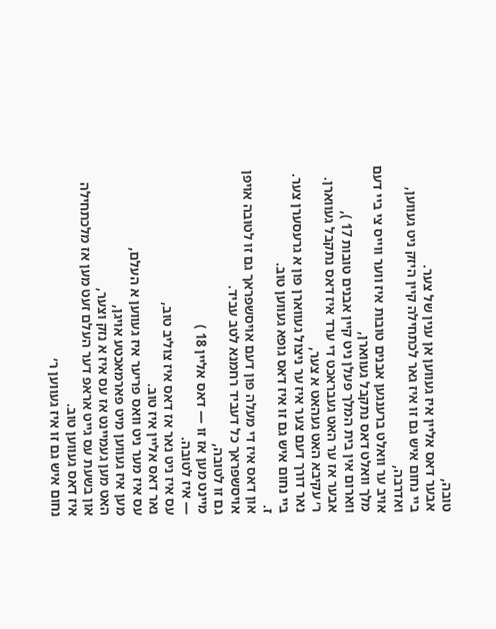טובה,
אבער דאס אליין איז געווען אן ענין של צער.
ביי נחום איש גם זו איז גאר לכתחילה קיין היזק ניט געווען,
ואדרבה,
אויב ער וואלט ברענגען אבנים טובות איז ווער ווייס צי ביי דעם מלך וואלט דאס נתקבל געווארן,
ווארום אין בית המלך פעלן ניט קיין אבנים טובות 17 ),
אבער אז ער האט געבראכט די ערד איז דאס נתקבל געווארן.
ר׳ עקיבא האט געהאט א צער,
נאר דורך דעם צער איז ער ניצול געווארן פון א גרעסערן צער.
ביי נחום איש גם זו איז דאס גופא געווען טוב.
ז.
און דאס איז די מעלה פון דעם אויסשפראך גם זו לטובה אויפן אויסשפראך כל דעביד רחמנא לטב עביד.
גם זו לטובה,
מיינט מען אז זו — דאס אליין 18 )
— איז לטובה.
עס איז ניט נאר אז דאס איז צוליב טוב,
נאר דאס אליין איז טוב.
עס איז מער ניט וואס פריער איז געווען א העלם,
מען איז געווען מיט פארמאכטע אויגן,
האט מען געמיינט אז עס איז א נזק וצער,
און בשעת עס גייט אראפ דער העלם זעט מען אז מלכתחילה איז דאס געווען טוב.
נחום איש גם זו איז געווען ר׳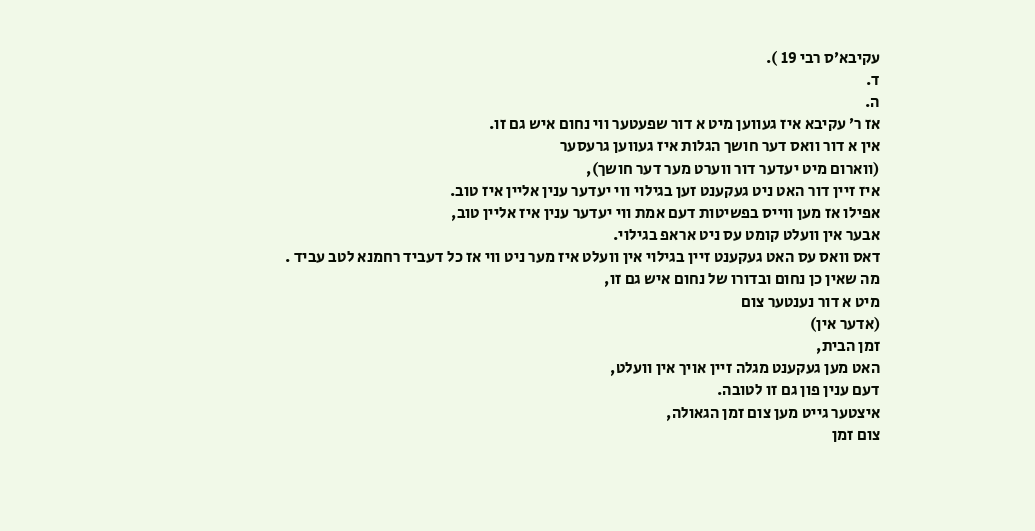עקיבא׳ס רבי 19 ).
ד.
ה.
אז ר׳ עקיבא איז געווען מיט א דור שפעטער ווי נחום איש גם זו.
אין א דור וואס דער חושך הגלות איז געווען גרעסער
(ווארום מיט יעדער דור ווערט מער דער חושך),
איז זיין דור האט ניט געקענט זען בגילוי ווי יעדער ענין אליין איז טוב.
אפילו אז מען ווייס בפשיטות דעם אמת ווי יעדער ענין איז אליין טוב,
אבער אין וועלט קומט עס ניט אראפ בגילוי.
דאס וואס עס האט געקענט זיין בגילוי אין וועלט איז מער ניט ווי אז כל דעביד רחמנא לטב עביד .
מה שאין כן נחום ובדורו של נחום איש גם זו,
מיט א דור נענטער צום
(אדער אין)
זמן הבית,
האט מען געקענט מגלה זיין אויך אין וועלט,
דעם ענין פון גם זו לטובה.
איצטער גייט מען צום זמן הגאולה,
צום זמן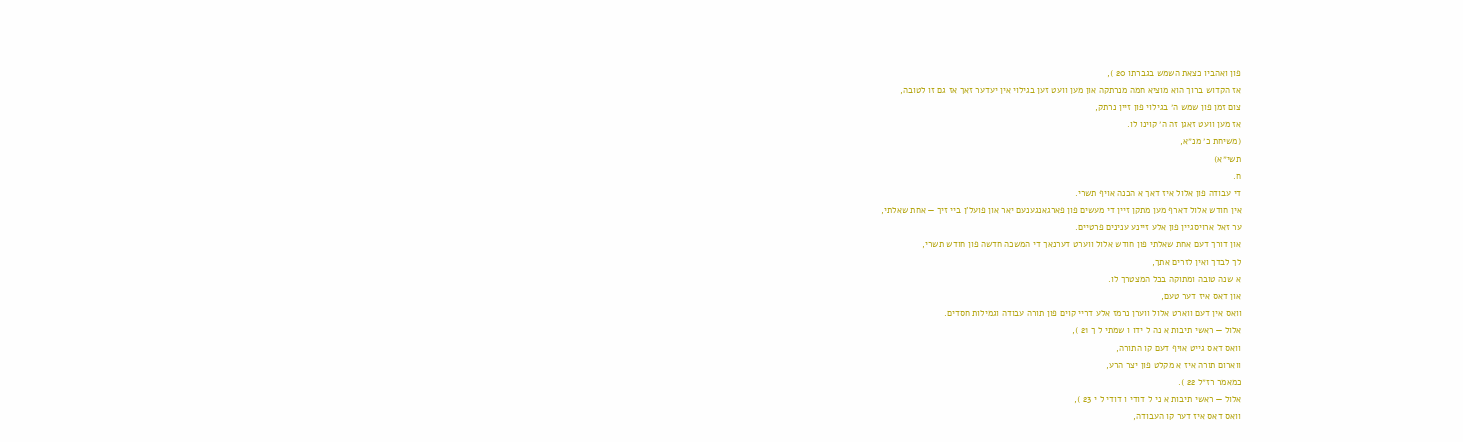פון ואהביו כצאת השמש בגברתו 20 ),
אז הקדוש ברוך הוא מוציא חמה מנרתקה און מען וועט זען בגילוי אין יעדער זאך אז גם זו לטובה,
צום זמן פון שמש ה׳ בגילוי פון זיין נרתק,
אז מען וועט זאגן זה ה׳ קוינו לו.
(משיחת כ׳ מנ״א,
תשי״א)
ח.
די עבודה פון אלול איז דאך א הכנה אויף תשרי.
אין חודש אלול דארף מען מתקן זיין די מעשים פון פארגאנגענעם יאר און פועל'ן ביי זיך — אחת שאלתי,
ער זאל ארויסגיין פון אלע זיינע ענינים פרטיים.
און דורך דעם אחת שאלתי פון חודש אלול ווערט דערנאך די המשכה חדשה פון חודש תשרי,
לך לבדך ואין לזרים אתך,
א שנה טובה ומתוקה בכל המצטרך לו.
און דאס איז דער טעם,
וואס אין דעם ווארט אלול ווערן נרמז אלע דריי קוים פון תורה עבודה וגמילות חסדים.
אלול — ראשי תיבות א נה ל ידו ו שמתי ל ך 21 ),
וואס דאס גייט אויף דעם קו התורה,
ווארום תורה איז א מקלט פון יצר הרע,
כמאמר רז״ל 22 ).
אלול — ראשי תיבות א ני ל דודי ו דודי ל י 23 ),
וואס דאס איז דער קו העבודה,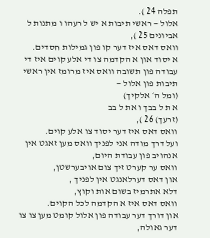תפלה 24 ).
אלול — ראשי תיבות א יש ל רעהו ו מתנות ל אביונים 25 ),
וואס דאס איז דער קו פון גמילות חסדים.
א יסוד און א הקדמה צו די אלע קוים איז די עבודה פון תשובה וואס איז מרומז אין ראשי תיבות פון אלול —
(ומל ה׳ אלקיך)
א ת ל בבך ו את ל בב
(זרעך) 26 ),
וואס דאס איז דער יסוד צו אלע קוים.
ועל דרך מודה אני לפניך וואס מען זאגט אין אנהויב פון עבודת היום,
וואס ער קערט זיך צום אויבערשטן,
און דאס דערלאנגט אין לפניך ,
דלא אתרמיז בשום אות וקוץ,
וואס דאס איז א הקדמה לכל הקוים.
און דורך דער עבודה פון אלול קומט מען צו צו דער גאולה,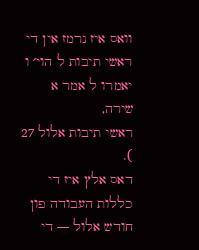וואס איז נרמז אין די ראשי תיבות ל הוי׳ ו יאמרו ל אמר א שירה,
ראשי תיבות אלול 27 ).
דאס אלץ איז די כללות העבודה פון חודש אלול — די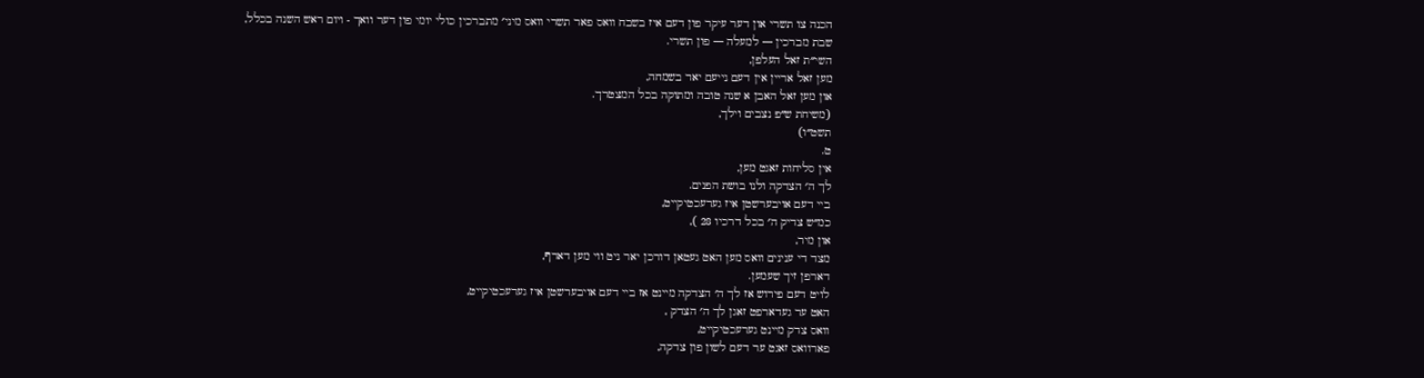הכנה צו תשרי און דער עיקר פון דעם איז בשבח וואס פאר תשרי וואס מיני׳ מתברכין כולי יומי פון דער וואך - ויום ראש השנה בכלל,
שבת מברכין — למעלה — פון תשרי.
השי״ת זאל העלפן,
מען זאל אריין אין דעם נייעם יאר בשמחה,
און מען זאל האבן א שנה טובה ומתוקה בכל המצטרך.
(משיחת ש״פ נצבים וילך,
תשט״ו)
ט.
אין סליחות זאגט מען,
לך ה׳ הצדקה ולנו בושת הפנים.
ביי דעם אויבערשטן איז גערעכטיקייט,
כמ״ש צדיק ה׳ בכל דרכיו 28 ),
און מיר,
מצד די ענינים וואס מען האט געטאן דורכן יאר ניט ווי מען דארף,
דארפן זיך שעמען.
לויט דעם פירוש אז לך ה׳ הצדקה מיינט אז ביי דעם אויבערשטן איז גערעכטיקייט,
האט ער געדארפט זאגן לך ה׳ הצדק ,
וואס צדק מיינט גערעכטיקייט,
פארוואס זאגט ער דעם לשון פון צדקה,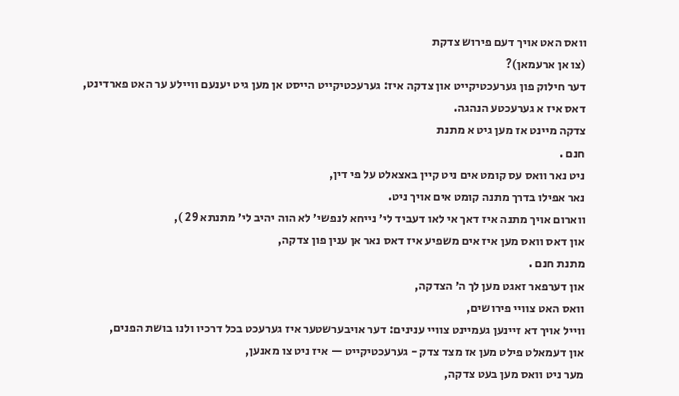וואס האט אויך דעם פירוש צדקת
(צו אן ארעמאן)?
דער חילוק פון גערעכטיקייט און צדקה איז: גערעכטיקייט הייסט אן מען גיט יענעם וויילע ער האט פארדינט,
דאס איז א גערעכטע הנהגה.
צדקה מיינט אז מען גיט א מתנת
חנם .
ניט נאר וואס עס קומט אים ניט קיין באצאלט על פי דין,
נאר אפילו בדרך מתנה קומט אים אויך ניט.
ווארום אויך מתנה איז דאך אי לאו דעביד לי׳ נייחא לנפשי׳ לא הוה יהיב לי׳ מתנתא 29 ),
און דאס וואס מען איז אים משפיע איז דאס נאר אן ענין פון צדקה,
מתנת חנם .
און דערפאר זאגט מען לך ה׳ הצדקה,
וואס האט צוויי פירושים,
ווייל אויך דא זיינען געמיינט צוויי ענינים: דער אויבערשטער איז גערעכט בכל דרכיו ולנו בושת הפנים,
און דעמאלט פילט מען אז מצד צדק - גערעכטיקייט — איז ניט צו מאנען,
מער ניט וואס מען בעט צדקה,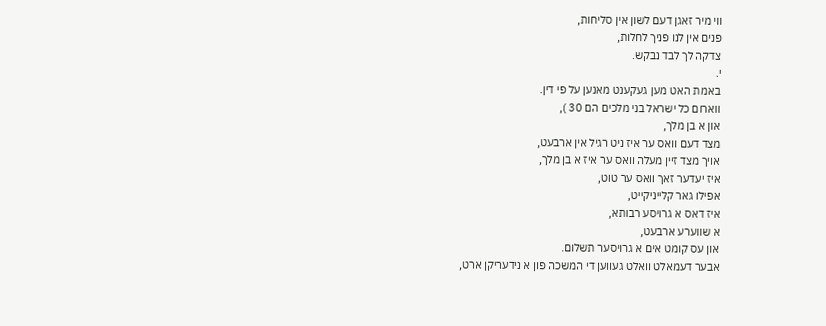ווי מיר זאגן דעם לשון אין סליחות,
פנים אין לנו פניך לחלות,
צדקה לך לבד נבקש.
י.
באמת האט מען געקענט מאנען על פי דין.
ווארום כל ישראל בני מלכים הם 30 ),
און א בן מלך,
מצד דעם וואס ער איז ניט רגיל אין ארבעט,
אויך מצד זיין מעלה וואס ער איז א בן מלך,
איז יעדער זאך וואס ער טוט,
אפילו גאר קלייניקייט,
איז דאס א גרויסע רבותא,
א שווערע ארבעט,
און עס קומט אים א גרויסער תשלום.
אבער דעמאלט וואלט געווען די המשכה פון א נידעריקן ארט,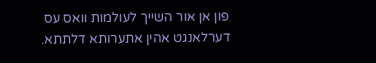פון אן אור השייך לעולמות וואס עס דערלאנגט אהין אתערותא דלתתא.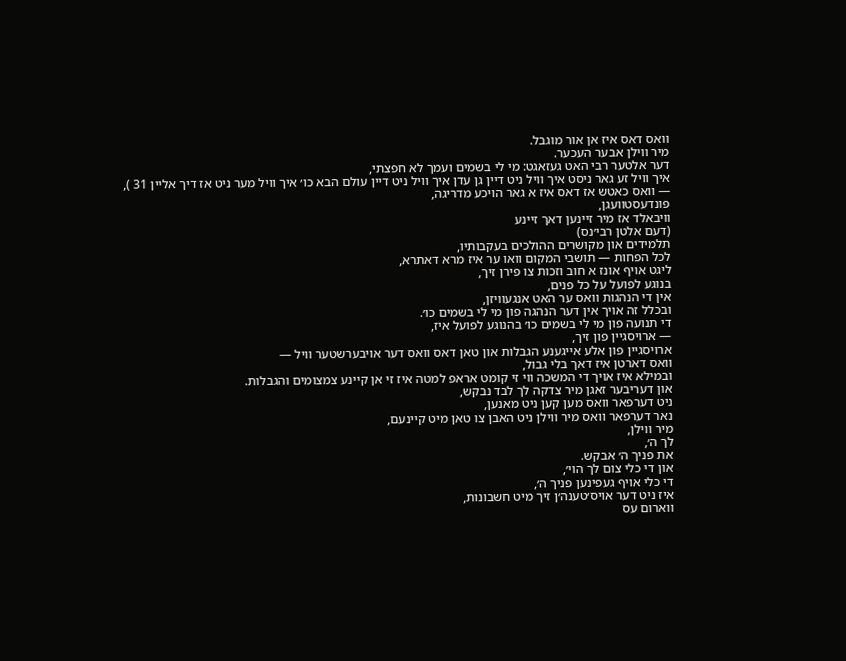וואס דאס איז אן אור מוגבל.
מיר ווילן אבער העכער.
דער אלטער רבי האט געזאגט: מי לי בשמים ועמך לא חפצתי,
איך וויל זע גאר ניסט איך וויל ניט דיין גן עדן איך וויל ניט דיין עולם הבא כו׳ איך וויל מער ניט אז דיך אליין 31 ),
— וואס כאטש אז דאס איז א גאר הויכע מדריגה,
פונדעסטוועגן,
וויבאלד אז מיר זיינען דאך זיינע
(דעם אלטן רבי׳נס)
תלמידים און מקושרים ההולכים בעקבותיו,
לכל הפחות — תושבי המקום וואו ער איז מרא דאתרא,
ליגט אויף אונז א חוב וזכות צו פירן זיך,
בנוגע לפועל על כל פנים,
אין די הנהגות וואס ער האט אנגעוויזן,
ובכלל זה אויך אין דער הנהגה פון מי לי בשמים כו׳.
די תנועה פון מי לי בשמים כו׳ בהנוגע לפועל איז,
— ארויסגיין פון זיך,
ארויסגיין פון אלע אייגענע הגבלות און טאן דאס וואס דער אויבערשטער וויל —
וואס דארטן איז דאך בלי גבול,
ובמילא איז אויך די המשכה ווי זי קומט אראפ למטה איז זי אן קיינע צמצומים והגבלות.
און דעריבער זאגן מיר צדקה לך לבד נבקש,
ניט דערפאר וואס מען קען ניט מאנען,
נאר דערפאר וואס מיר ווילן ניט האבן צו טאן מיט קיינעם,
מיר ווילן,
לך ה׳,
את פניך ה׳ אבקש.
און די כלי צום לך הוי׳,
די כלי אויף געפינען פניך ה׳,
איז ניט דער אויס׳טענה׳ן זיך מיט חשבונות,
ווארום עס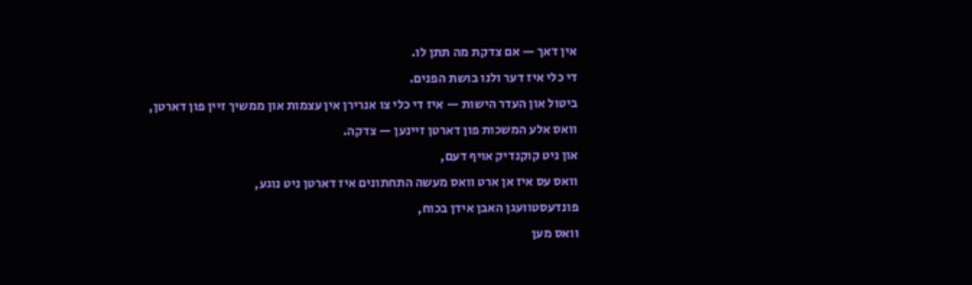אין דאך — אם צדקת מה תתן לו.
די כלי איז דער ולנו בושת הפנים.
ביטול און העדר הישות — איז די כלי צו אנרירן אין עצמות און ממשיך זיין פון דארטן,
וואס אלע המשכות פון דארטן זיינען — צדקה.
און ניט קוקנדיק אויף דעם,
וואס עס איז אן ארט וואס מעשה התחתונים איז דארטן ניט נוגע,
פונדעסטוועגן האבן אידן בכוח,
וואס מען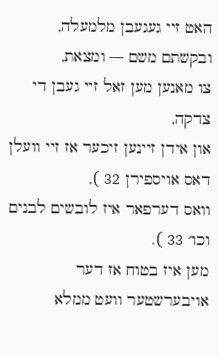האט זיי געגעבן מלמעלה,
ובקשתם משם — ומצאת,
צו מאנען מען זאל זיי געבן די צדקה,
און אידן זיינען זיכער אז זיי וועלן דאס אויספירן 32 ),
וואס דערפאר איז לובשים לבנים וכו׳ 33 ).
מען איז בטוח אז דער אויבערשטער וועט ממלא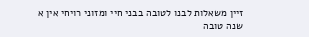זיין משאלות לבנו לטובה בבני חיי ומזוני רויחי אין א שנה טובה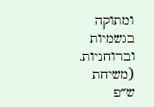ומתוקה בגשמיות וברוחניות.
(משיחת ש״פ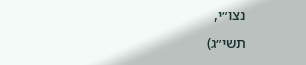נצו״י,
תשי״ג)